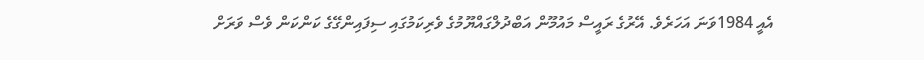އެއީ 1984ވަނަ އަހަރެވެ. އޭރުގެ ރައީސް މައުމޫން އަބްދުލްގައްޔޫމުގެ ވެރިކަމުގައި ސިފައިންގޭގެ ކަންކަން ވެސް ވަރަށް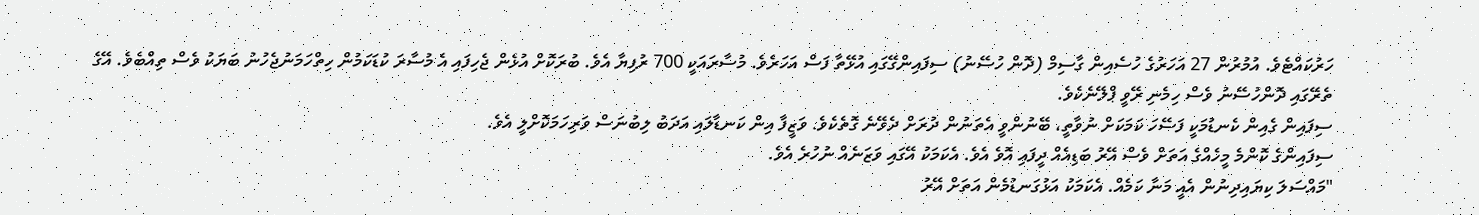ހަރުކައްޓެވެ. އުމުރުން 27 އަހަރުގެ ހުސެއިން ގާސިމް (ދޮން ހުސޭނު) ސިފައިންގޭގައި އުޅޭތާ ފަސް އަހަރެވެ. މުސާރައަކީ 700 ރުފިޔާ އެވެ. ބުރަކޮށް އުޅެން ޖެހިފައި އެ މުސާރަ ކުޑަކަމުން ހިތްހަމަނުޖެހުނު ބަޔަކު ވެސް ތިއްބެވެ. އޭގެ ތެރޭގައި ދޮންހުސޭނު ވެސް ހިމެނި ރޭވީ ޕްލޭނެކެވެ.
ސިފައިން ގެއިން ކެނޑުމަކީ ފަސޭހަ ކަމަކަށް ނުވާތީ، ބޭނުންވީ އެތަނުން ދުރަށް ދެވޭނެ ގޮތެކެވެ. ވަޒީފާ އިން ކަނޑާލައި އަދަބު ލިބުނަސް ވަރިހަމަކޮށްލީ އެވެ.
ސިފައިންގެ ކޮންމެ މީހެއްގެ އަތަށް ވެސް އޭރު ބަޑިއެއް ދީފައި އޮވެ އެވެ. އެކަމަކު އޭގައި ވަޒަނެއް ނުހުރެ އެވެ.
"މައްސަލަ ކިޔައިދިނުން އެއީ މަނާ ކަމެއް. އެކަމަކު އަޅުގަނޑުމެން އަތަށް އޭރު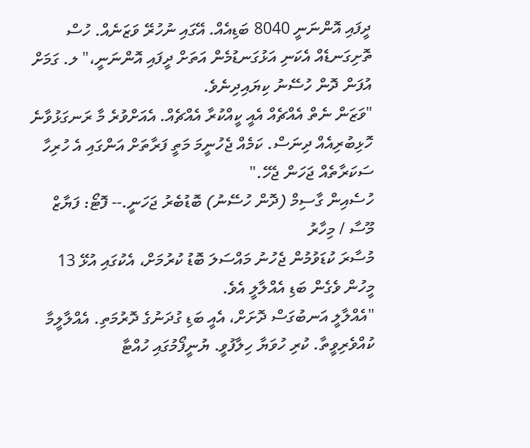ދީފައި އޮންނަނީ 8040 ބަޑިއެއް. އޭގައި ނުހުރޭ ވަޒަނެއް. ހުސް ތޮށިގަނޑެއް އެކަނި އަޅުގަނޑުމެން އަތަށް ދީފައި އޮންނަނީ،" ލ. ގަމަށް އުފަން ދޮން ހުސޭނު ކިޔައިދިނެވެ.
"ވަޒަން ނެތް އެއްޗެއް އެއީ ކީއްކުރާ އެއްޗެއް. އެއަށްވުރެ މާ ރަނގަޅުވާނެ ހޮޅިބުރިއެއް ދިނަސް. ކަމެއް ޖެހުނީމަ މަތީ ފަރާތަށް އަންގައި އެ ހުރިހާ ސަކަރާތެއް ޖަހަން ޖެހޭ."
ހުސެއިން ގާސިމް (ދޮން ހުސޭނު) ބޮޑުބެރު ޖަހަނީ.-- ފޮޓޯ: ފަޔާޒް މޫސާ / މިހާރު
މުސާރަ ކުޑަވުމުން ޖެހުނު މައްސަލަ ބޮޑު ކުރުމަށް، އެކުގައި އުޅޭ 13 މީހުން ވެގެން ބަޑި އެއްލާލީ އެވެ.
"އެއްލާލީ އަނބުގަސް ދޮށަށް، އެއީ ބަޑި ގުދަނުގެ ދޮރުމަތި. އެއްލާލީމާ ކުއްވެރިވީތާ. ކުރި ހުވަޔާ ހިލާފުވީ. ޔުނީފޯމުގައި ހުއްޓާ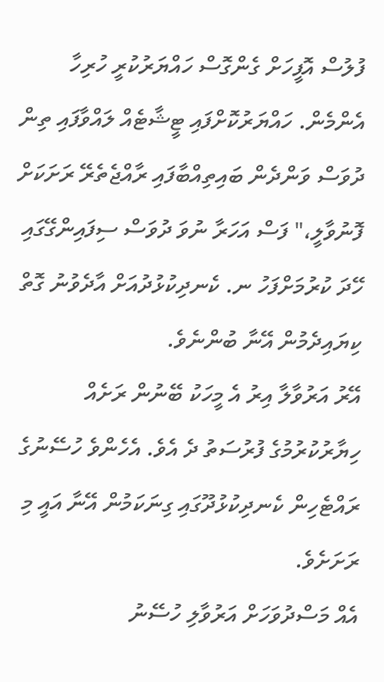ފުލުސް އޮފީހަށް ގެންގޮސް ހައްޔަރުކުރީ ހުރިހާ އެންމެން. ހައްޔަރުކޮށްފައި ޓީޝާޓެއް ލައްވާފައި ތިން ދުވަސް ވަންދެން ބައިތިއްބާފައި ރާއްޖެތެރޭ ރަށަކަށް ފޮނުވާލީ،" ފަސް އަހަރާ ނުވަ ދުވަސް ސިފައިންގޭގައި ހޭދަ ކުރުމަށްފަހު ނ. ކެނދިކުޅުދުއަށް އާދެވުނު ގޮތް ކިޔައިދެމުން އޭނާ ބުންނެވެ.
އޭރު އަރުވާލާ އިރު އެ މީހަކު ބޭނުން ރަށެއް ހިޔާރުކުރުމުގެ ފުރުސަތު ދެ އެވެ. އެހެންވެ ހުސޭނުގެ ރައްޓެހިން ކެނދިކުޅުދޫގައި ގިނަކަމުން އޭނާ އައީ މި ރަށަށެވެ.
އެއް މަސްދުވަހަށް އަރުވާލި ހުސޭނު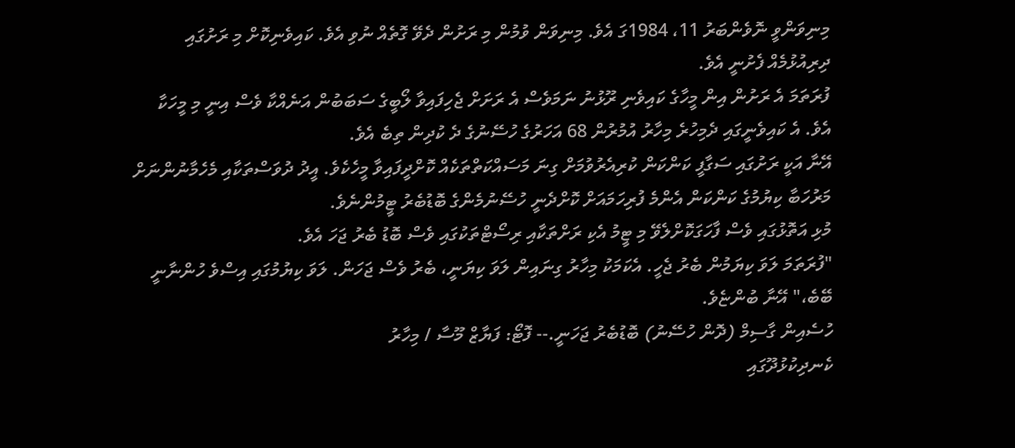މިނިވަންވީ ނޮވެންބަރު 11، 1984ގަ އެވެ. މިނިވަން ވުމުން މި ރަށުން ދެވޭ ގޮތެއް ނުވި އެވެ. ކައިވެނިކޮށް މި ރަށުގައި ދިރިއުޅުމެއް ފެށުނީ އެވެ.
ފުރަތަމަ އެ ރަށުން އިން މީހާގެ ކައިވެނި ރޫޅުނު ނަމަވެސް އެ ރަށަށް ޖެހިފައިވާ ލޯބީގެ ސަބަބުން އަނެއްކާ ވެސް އިނީ މި މީހަކާ އެވެ. އެ ކައިވެނީގައި ދެމިހުރެ މިހާރު އުމުރުން 68 އަހަރުގެ ހުސޭނުގެ ދެ ކުދިން ތިބެ އެވެ.
އޭނާ އަކީ ރަށުގައި ސަގާފީ ކަންކަން ކުރިއެރުވުމަށް ގިނަ މަސައްކަތްތަކެއް ކޮށްދީފައިވާ މީހެކެވެ. އީދު ދުވަސްތަކާއި މެހެމާނުންނަށް މަރުހަބާ ކިޔުމުގެ ކަންކަން އެންމެ ފުރިހަމައަށް ކޮށްދެނީ ހުސޭނުމެންގެ ބޮޑުބެރު ޓީމުންނެވެ.
މުޅި އަތޮޅުގައި ވެސް ފާހަގަކޮށްލެވޭ މި ޓީމު އެކި ރަށްތަކާއި ރިސޯޓްތަކުގައި ވެސް ބޮޑު ބެރު ޖަހަ އެވެ.
"ފުރަތަމަ ލަވަ ކިޔަމުން ބެރު ޖެހީ. އެކަމަކު މިހާރު ގިނައިން ލަވަ ކިޔަނީ، ބެރު ވެސް ޖަހަން. ލަވަ ކިޔުމުގައި އިސްވެ ހުންނާނީ ބޭބެ،" އޭނާ ބުންޏެވެ.
ހުސެއިން ގާސިމް (ދޮން ހުސޭނު) ބޮޑުބެރު ޖަހަނީ.-- ފޮޓޯ: ފަޔާޒް މޫސާ / މިހާރު
ކެނދިކުޅުދޫގައި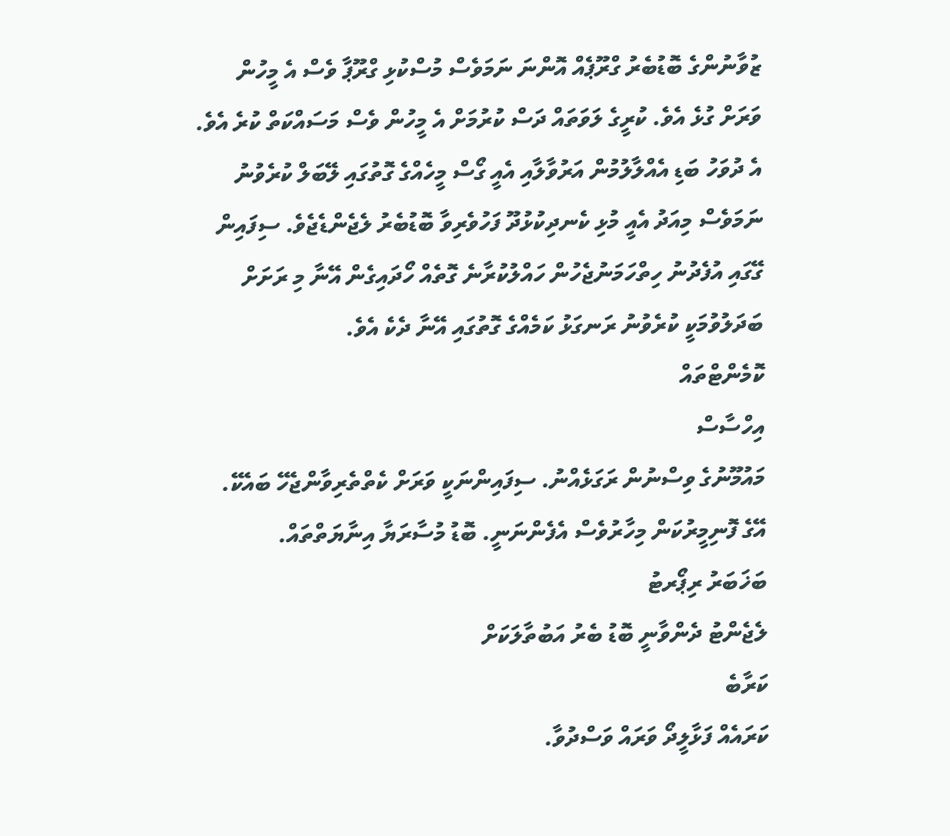ޒުވާނުންގެ ބޮޑުބެރު ގްރޫޕެއް އޮންނަ ނަމަވެސް މުސްކުޅި ގްރޫޕާ ވެސް އެ މީހުން ވަރަށް ގުޅެ އެވެ. ކުރީގެ ލަވަތައް ދަސް ކުރުމަށް އެ މީހުން ވެސް މަސައްކަތް ކުރެ އެވެ.
އެ ދުވަހު ބަޑި އެއްލާލުމުން އަރުވާލާއި އެއީ ގޯސް މީހެއްގެ ގޮތުގައި ލޭބަލް ކުރެވުނު ނަމަވެސް މިއަދު އެއީ މުޅި ކެނދިކުޅުދޫ ފަހުވެރިވާ ބޮޑުބެރު ލެޖެންޑެޖެވެ. ސިފައިން ގޭގައި އުފެދުނު ހިތްހަމަނުޖެހުން ހައްލުކުރާނެ ގޮތެއް ހޯދައިގެން އޭނާ މި ރަށަށް ބަދަލުވުމަކީ ކުރެވުނު ރަނގަޅު ކަމެއްގެ ގޮތުގައި އޭނާ ދެކެ އެވެ.
ކޮމެންޓްތައް
އިހްސާސް
މައުމޫނުގެ ވިސްނުން ރަގަޅެއްނު. ސިފައިންނަކީ ވަރަށް ކެތްތެރިވާންޖެހޭ ބައެކޭ. އޭގެ ފޮނިމީރުކަން މިހާރުވެސް އެފެންނަނީ. ބޮޑު މުސާރަޔާ އިނާޔަތްތައް.
ބަޚަބަރު ރިޕޯރޓު
ލެޖެންޓު ދެންވާނީ ބޮޑު ބެރު އަބުތާލަކަށް
ކަރާބެ
ކަރައެއް ފަޅާލީދޯ ވަރައް ވަސްދުވާ.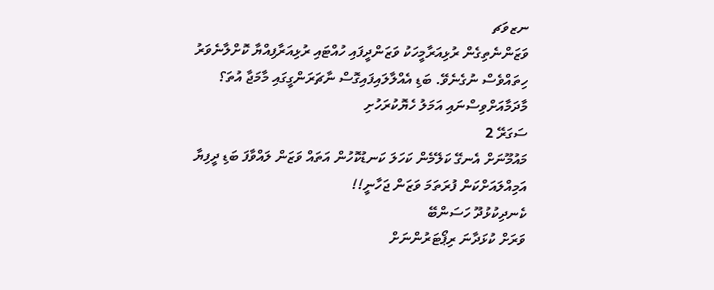ނޒވަޗ
ވަޒަންނެތިގެން ރުޅިއަރާމީހަކު ވަޒަންދީފައި ހުއްޓައި ރުޅިއަރާފިއްޔާ ކޮށްލާނެވަރު ހިތައްވެސް ނުގެނެވޭ. ބަޑި އެއްލާލައިފައިގޮސް ނާޗަރަންގީގައި މާމަޖާ އުތަ؟ މާދަމާއަށްވިސްނައި އަމަލު ހެޔޮކުރަހުށި
ސަގަރޭ 2
މައުމޫނަށް އެނގޭ ކަލޭމެން ކަހަލަ ކަނޑުކޮހުން އަތައް ވަޒަން ލައްވާފަ ބަޑި ދީފިޔާ އަމިއްލައަށްކަން ފުރަތަމަ ވަޒަން ޖަހާނީ!!
ކެނދިކުޅުދޫ ހަސަންބޭ
ވަރަށް ކުޅަދާނަ ރިޕޯޓަރުންނަށް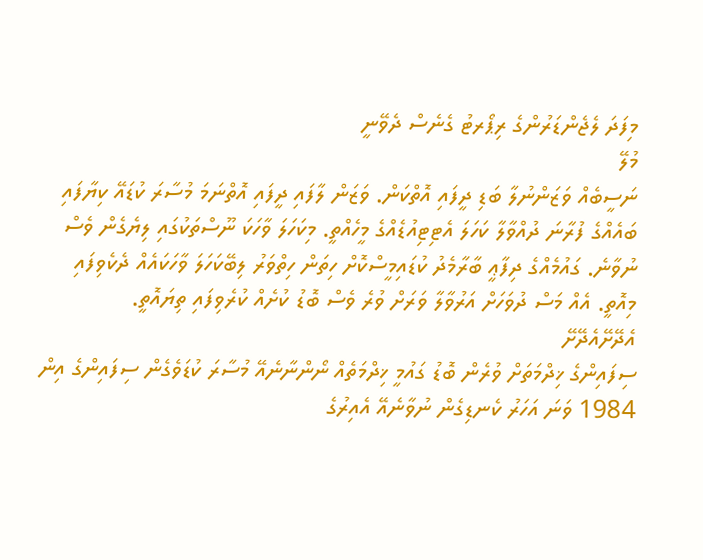މިފަދަ ލެޖެންޑަރުންގެ ރިޕޯރޓު ގެނެސް ދެވޭނީ
މުލޭ
ނަސީބެއް ވަޒަންނުލާ ބަޑި ދީފައި އޮތްކަން. ވަޒަން ލާފައި ދީފައި އޮތްނަމަ މުސާރަ ކުޑައޭ ކިޔާފައި ބައެއްގެ ފުރާނަ ދުއްވާލާ ކަހަލަ އެޓިޓިއުޑެއްގެ މީހެއްތީ. މިކަހަލަ ވާހަކަ ނޫސްތަކުގައި ލިޔެގެން ވެސް ނުވާނެ. ގައުމެއްގެ ދިފާޢީ ބާރާމެދު ކުޑައިމީސްކޮށް ހިތަން ހިތްވަރު ލިބޭކަހަލަ ވާހަކައެއް ދެކެވިފައި މިއޮތީ. އެއް މަސް ދުވަހަށް އަރުވާލާ ވަރަށް ވުރެ ވެސް ބޮޑު ކުށެއް ކުރެވިފައި ތިޔައޮތީ.
އެދޭށޭއެދޭށޭ
ސިފައިންގެ ޚިދްމަތަށް ވުރެން ބޮޑު ގައުމީ ޚިދްމަތެއް ނޯންނާނެއޭ މުސާރަ ކުޑަވެގެން ސިފައިންގެ އިން 1984 ވަނަ އަހަރު ކެނޑިގެން ނުވާނެއޭ އެއިރުގެ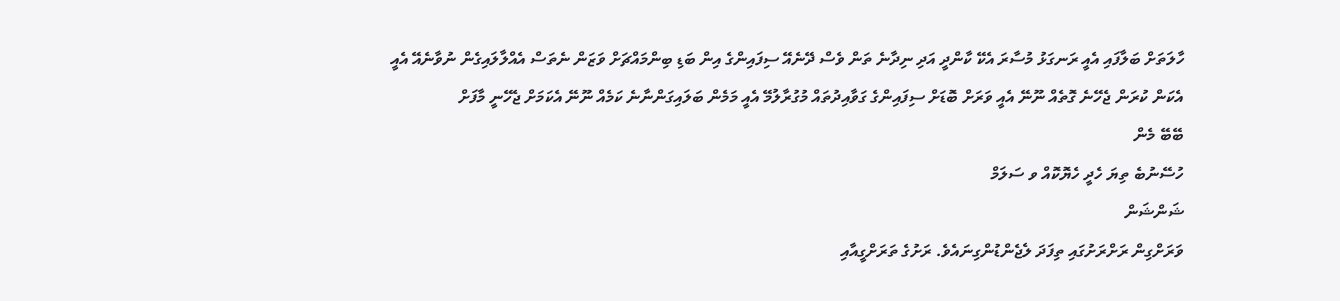ހާލަތަށް ބަލާފައި އެއީ ރަނގަޅު މުސާރަ އެކޭ ކާންދީ އަދި ނިދާނެ ތަން ވެސް ދޭނެއޭ ސިފައިންގެ އިން ބަޑި ބިންމައްޗަށް ވަޒަން ނެތަސް އެއްލާލައިގެން ނުވާނެއޭ އެއީ އެކަން ކުރަން ޖެހޭނެ ގޮތެއް ނޫނޭ އެއީ ވަރަށް ބޮޑަށް ސިފައިންގެ ގަވާއިދުތައް މުގުރާލުމޭ އެއީ މަމެން ބަލައިގަންނާނެ ކަމެއް ނޫނޭ އެކަމަށް ޖެހޭނީ މާފަށް
ބޭބޭ މެން
ހުސޭނުބެ ތިޔަ ހެދީ ހެޔޮކޮއް ވ ސަލަމް
ޝަންޝަން
ވަރަށްގިން ރަށްރަށުގައި ތިފަދަ ލެޖެންޑުންގިނައެވެ. ރަށުގެ ތަރަށްގީއާއި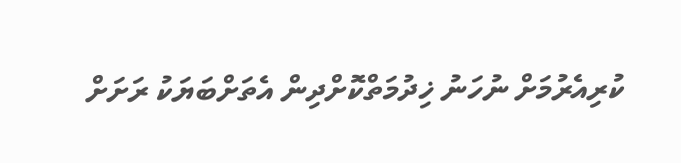ކުރިއެރުމަށް ނުހަނު ޚިދުމަތްކޮށްދިން އެތަށްބަޔަކު ރަށަށް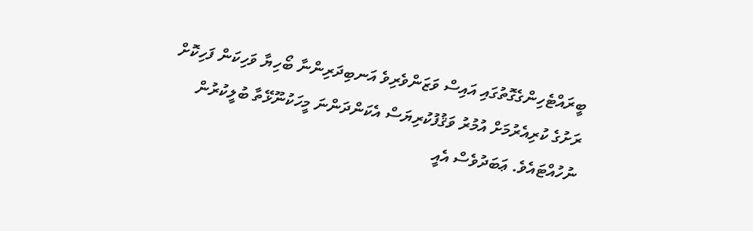ބީރައްޓެހިންގެގޮތުގައި އައިސް ވަޒަންވެރިވެ އަނބިދަރިންނާ ބޯހިޔާ ވަހިކަން ފަހިކޮށް ރަށުގެ ކުރިއެރުމަށް އުމުރު ވަޤުފުކުރިޔަސް އެކަންދަންނަ މީހަކުނޫޅޭތާ ބުލީކުރުން ނުހުއްޓައެވެ. ޢަބަދުވެސް އެއީ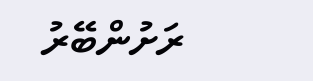ރަށުންބޭރު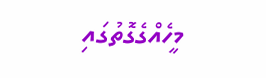މީހެއްގެގޮތުގައި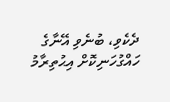ދެކެވި، ބުނެވި އޭނާގެ ހައްގުހަނިކޮށް އިޙުތިރާމު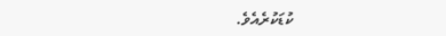ކުޑަކުރެއެވެ.